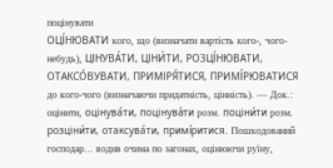поцінувати
ОЦІ́НЮВАТИ кого, що (визначати вартість кого-, чого-небудь), ЦІНУВА́ТИ, ЦІНИ́ТИ, РОЗЦІ́НЮВАТИ, ОТАКСО́ВУВАТИ, ПРИМІРЯ́ТИСЯ, ПРИМІ́РЮВАТИСЯ до кого-чого (визначаючи придатність, цінність). — Док.: оцінити, оцінува́ти, поцінува́ти розм. поціни́ти розм. розціни́ти, отаксува́ти, примі́ритися. Пошкодований господар... водив очима по загонах, оцінюючи руїну,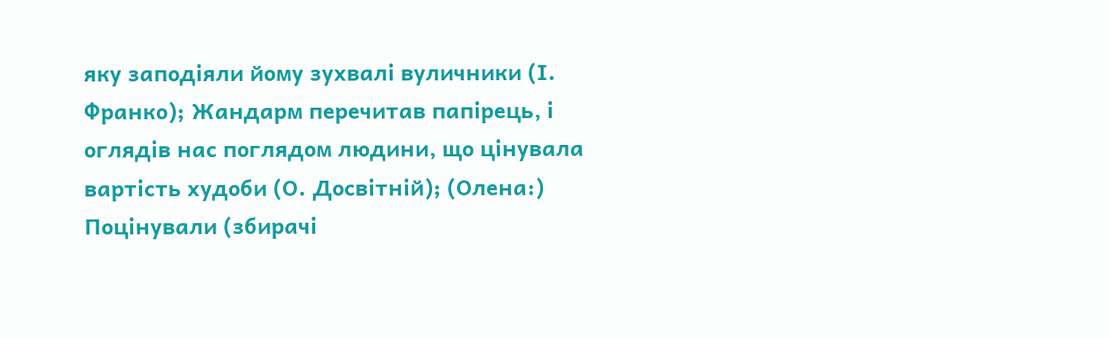яку заподіяли йому зухвалі вуличники (І. Франко); Жандарм перечитав папірець, і оглядів нас поглядом людини, що цінувала вартість худоби (О. Досвітній); (Олена:) Поцінували (збирачі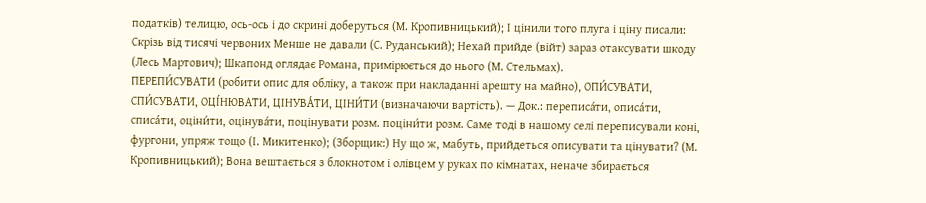податків) телицю, ось-ось і до скрині доберуться (М. Кропивницький); І цінили того плуга і ціну писали: Скрізь від тисячі червоних Менше не давали (С. Руданський); Нехай прийде (війт) зараз отаксувати шкоду (Лесь Мартович); Шкапонд оглядає Романа, примірюється до нього (М. Стельмах).
ПЕРЕПИ́СУВАТИ (робити опис для обліку, а також при накладанні арешту на майно), ОПИ́СУВАТИ, СПИ́СУВАТИ, ОЦІ́НЮВАТИ, ЦІНУВА́ТИ, ЦІНИ́ТИ (визначаючи вартість). — Док.: переписа́ти, описа́ти, списа́ти, оціни́ти, оцінува́ти, поцінувати розм. поціни́ти розм. Саме тоді в нашому селі переписували коні, фургони, упряж тощо (І. Микитенко); (Зборщик:) Ну що ж, мабуть, прийдеться описувати та цінувати? (М. Кропивницький); Вона вештається з блокнотом і олівцем у руках по кімнатах, неначе збирається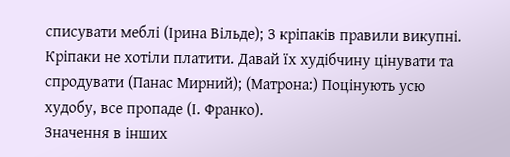списувати меблі (Ірина Вільде); З кріпаків правили викупні. Кріпаки не хотіли платити. Давай їх худібчину цінувати та спродувати (Панас Мирний); (Матрона:) Поцінують усю худобу, все пропаде (І. Франко).
Значення в інших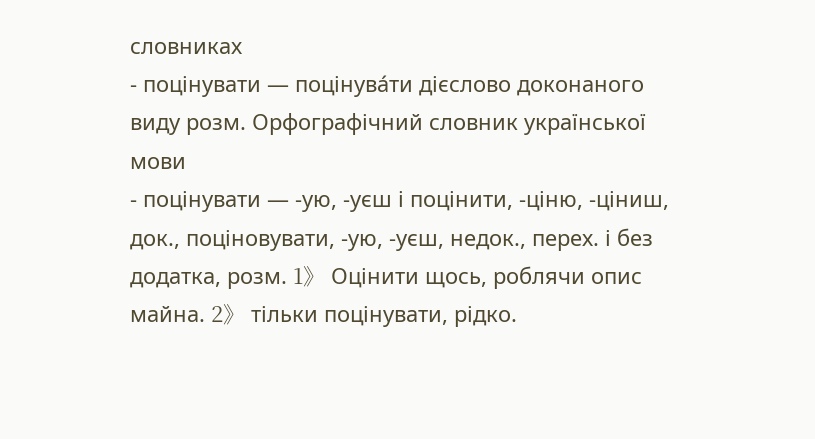словниках
- поцінувати — поцінува́ти дієслово доконаного виду розм. Орфографічний словник української мови
- поцінувати — -ую, -уєш і поцінити, -ціню, -ціниш, док., поціновувати, -ую, -уєш, недок., перех. і без додатка, розм. 1》 Оцінити щось, роблячи опис майна. 2》 тільки поцінувати, рідко.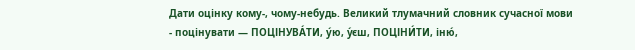Дати оцінку кому-, чому-небудь. Великий тлумачний словник сучасної мови
- поцінувати — ПОЦІНУВА́ТИ, у́ю, у́єш, ПОЦІНИ́ТИ, іню́,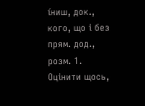і́ниш, док., кого, що і без прям. дод., розм. 1. Оцінити щось,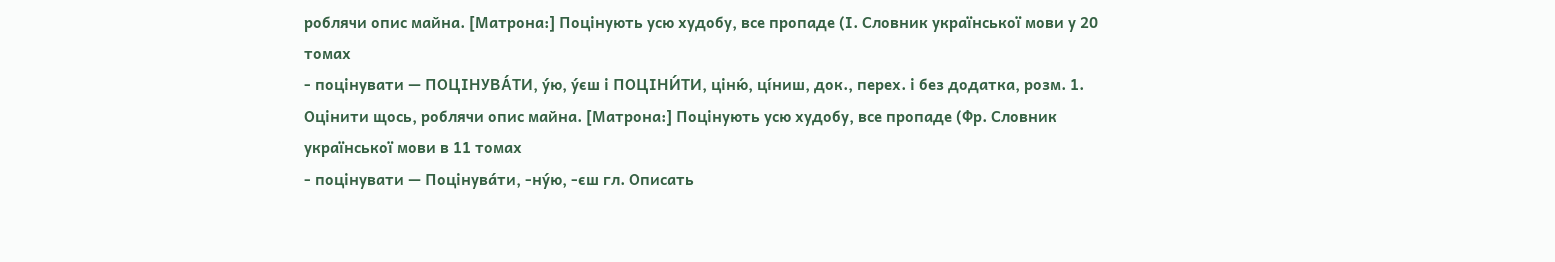роблячи опис майна. [Матрона:] Поцінують усю худобу, все пропаде (І. Словник української мови у 20 томах
- поцінувати — ПОЦІНУВА́ТИ, у́ю, у́єш і ПОЦІНИ́ТИ, ціню́, ці́ниш, док., перех. і без додатка, розм. 1. Оцінити щось, роблячи опис майна. [Матрона:] Поцінують усю худобу, все пропаде (Фр. Словник української мови в 11 томах
- поцінувати — Поцінува́ти, -ну́ю, -єш гл. Описать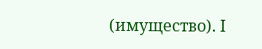(имущество). І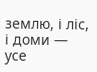землю, і ліс, і доми — усе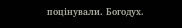поцінували. Богодух.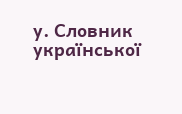у. Словник української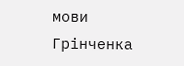мови Грінченка